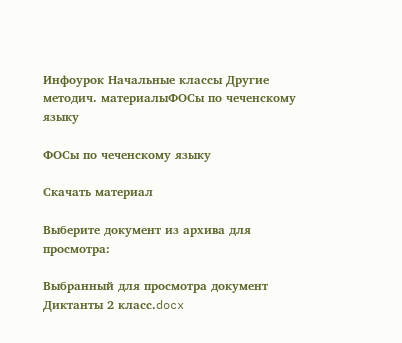Инфоурок Начальные классы Другие методич. материалыФОСы по чеченскому языку

ФОСы по чеченскому языку

Скачать материал

Выберите документ из архива для просмотра:

Выбранный для просмотра документ Диктанты 2 класс.docx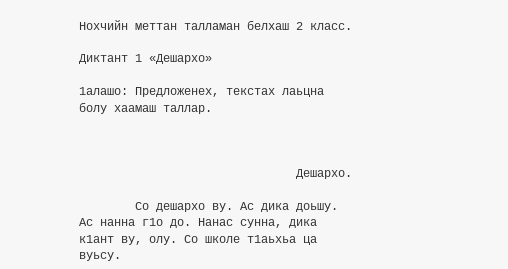Нохчийн меттан талламан белхаш 2 класс.

Диктант 1 «Дешархо»

1алашо: Предложенех, текстах лаьцна болу хаамаш таллар.



                               Дешархо.

        Со дешархо ву. Ас дика доьшу.  Ас нанна г1о до. Нанас сунна, дика к1ант ву, олу. Со школе т1аьхьа ца вуьсу.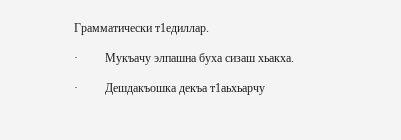Грамматически т1едиллар.

·         Мукъачу элпашна буха сизаш хьакха.

·         Дешдакъошка декъа т1аьхьарчу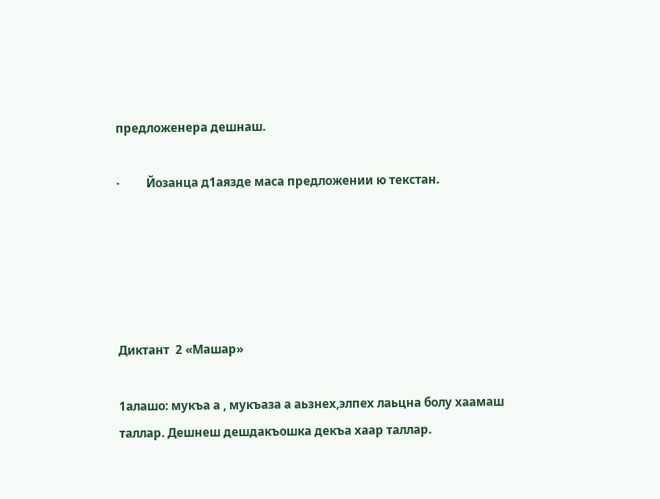предложенера дешнаш.

·         Йозанца д1аязде маса предложении ю текстан.





Диктант  2 «Машар»

1алашо: мукъа а , мукъаза а аьзнех,элпех лаьцна болу хаамаш таллар. Дешнеш дешдакъошка декъа хаар таллар.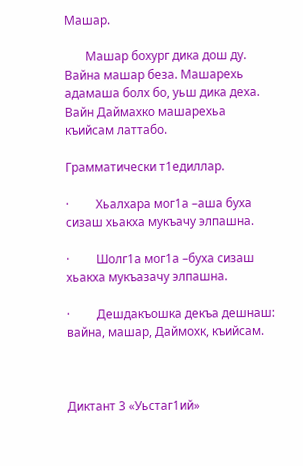Машар.

       Машар бохург дика дош ду. Вайна машар беза. Машарехь адамаша болх бо, уьш дика деха. Вайн Даймахко машарехьа къийсам латтабо.

Грамматически т1едиллар.

·         Хьалхара мог1а –аша буха сизаш хьакха мукъачу элпашна.

·         Шолг1а мог1а –буха сизаш хьакха мукъазачу элпашна.

·         Дешдакъошка декъа дешнаш:  вайна, машар, Даймохк, къийсам.



Диктант 3 «Уьстаг1ий»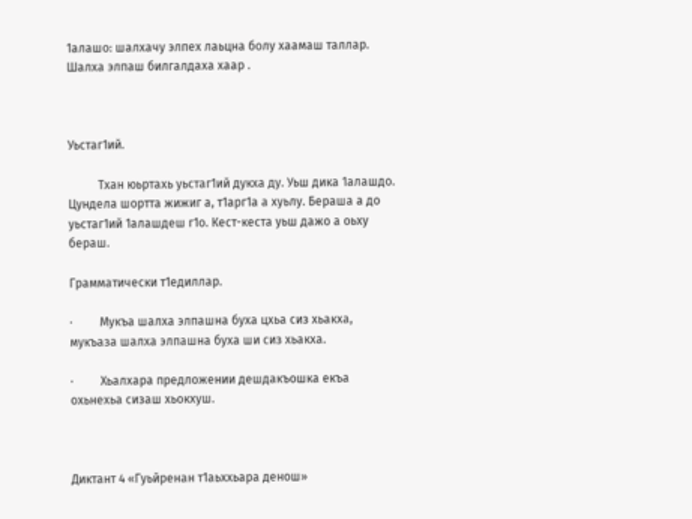1алашо: шалхачу элпех лаьцна болу хаамаш таллар. Шалха элпаш билгалдаха хаар .



Уьстаг1ий.

          Тхан юьртахь уьстаг1ий дукха ду. Уьш дика 1алашдо.  Цундела шортта жижиг а, т1арг1а а хуьлу. Бераша а до уьстаг1ий 1алашдеш г1о. Кест-кеста уьш дажо а оьху бераш.

Грамматически т1едиллар.

·         Мукъа шалха элпашна буха цхьа сиз хьакха, мукъаза шалха элпашна буха ши сиз хьакха.

·         Хьалхара предложении дешдакъошка екъа охьнехьа сизаш хьокхуш.



Диктант 4 «Гуьйренан т1аьххьара денош»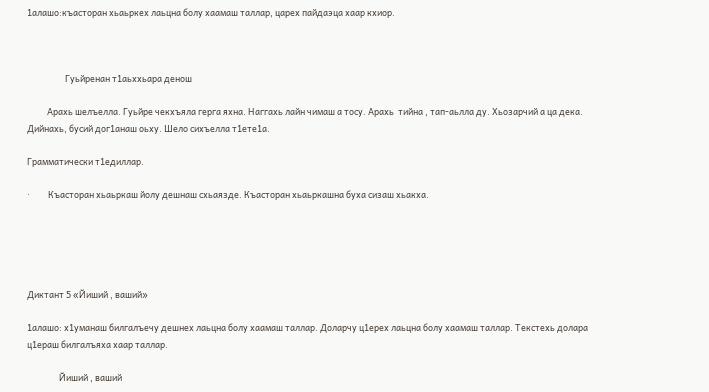1алашо:къасторан хьаьркех лаьцна болу хаамаш таллар, царех пайдаэца хаар кхиор.



                   Гуьйренан т1аьххьара денош

          Арахь шелъелла. Гуьйре чекхъяла герга яхна. Наггахь лайн чимаш а тосу. Арахь  тийна , тап-аьлла ду. Хьозарчий а ца дека. Дийнахь, бусий дог1анаш оьху. Шело сихъелла т1ете1а.

Грамматически т1едиллар.

·         Къасторан хьаьркаш йолу дешнаш схьаязде. Къасторан хьаьркашна буха сизаш хьакха.





Диктант 5 «Йиший , ваший»

1алашо: х1уманаш билгалъечу дешнех лаьцна болу хаамаш таллар. Доларчу ц1ерех лаьцна болу хаамаш таллар. Текстехь долара ц1ераш билгалъяха хаар таллар.

                Йиший , ваший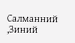Салманний ,Зиний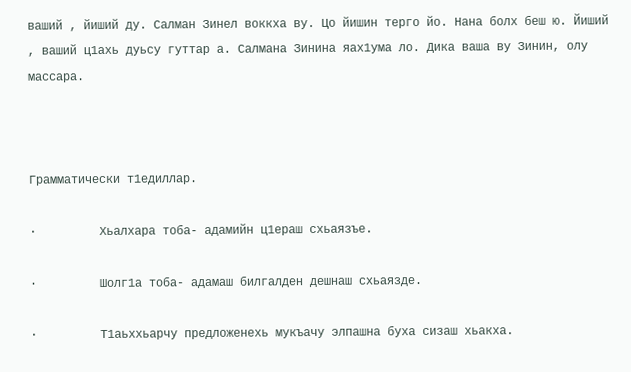ваший , йиший ду. Салман Зинел воккха ву. Цо йишин терго йо. Нана болх беш ю. Йиший , ваший ц1ахь дуьсу гуттар а. Салмана Зинина яах1ума ло. Дика ваша ву Зинин, олу массара.



Грамматически т1едиллар.

·         Хьалхара тоба- адамийн ц1ераш схьаязъе.

·         Шолг1а тоба- адамаш билгалден дешнаш схьаязде.

·         Т1аьххьарчу предложенехь мукъачу элпашна буха сизаш хьакха.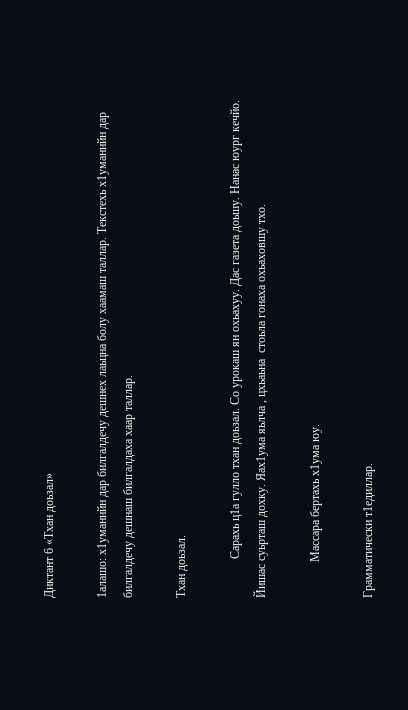Диктант 6 «Тхан доьзал»

1алашо: х1уманийн дар билгалдечу дешнех лаьцна болу хаамаш таллар. Текстехь х1уманийн дар билгалдечу дешнаш билгалдаха хаар таллар.

Тхан доьзал.

             Сарахь ц1а гулло тхан доьзал. Со урокаш ян охьахуу. Дас газета доьшу. Нанас юург кечйо. Йишас суьрташ дохку. Яах1ума яьлча , цхьаьна  стоьла гонаха охьаховшу тхо.

            Массара бертахь х1ума юу.

Грамматически т1едиллар.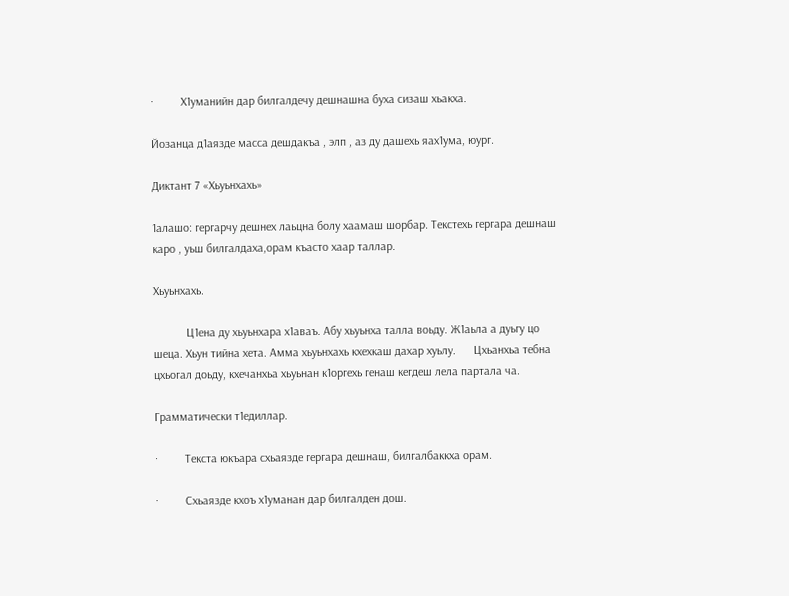·         Х1уманийн дар билгалдечу дешнашна буха сизаш хьакха.

Йозанца д1аязде масса дешдакъа , элп , аз ду дашехь яах1ума, юург.

Диктант 7 «Хьуьнхахь»

1алашо: гергарчу дешнех лаьцна болу хаамаш шорбар. Текстехь гергара дешнаш каро , уьш билгалдаха,орам къасто хаар таллар.

Хьуьнхахь.

           Ц1ена ду хьуьнхара х1аваъ. Абу хьуьнха талла воьду. Ж1аьла а дуьгу цо шеца. Хьун тийна хета. Амма хьуьнхахь кхехкаш дахар хуьлу.      Цхьанхьа тебна цхьогал доьду, кхечанхьа хьуьнан к1оргехь генаш кегдеш лела партала ча.

Грамматически т1едиллар.

·         Текста юкъара схьаязде гергара дешнаш, билгалбаккха орам.

·         Схьаязде кхоъ х1уманан дар билгалден дош.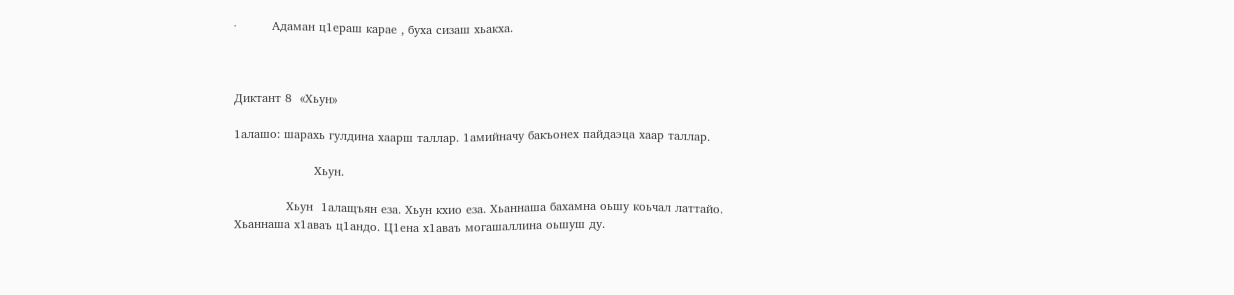·         Адаман ц1ераш карае , буха сизаш хьакха.



Диктант 8  «Хьун»

1алашо: шарахь гулдина хаарш таллар. 1амийначу бакъонех пайдаэца хаар таллар.

                    Хьун.

             Хьун  1алащъян еза. Хьун кхио еза. Хьаннаша бахамна оьшу коьчал латтайо. Хьаннаша х1аваъ ц1андо. Ц1ена х1аваъ могашаллина оьшуш ду.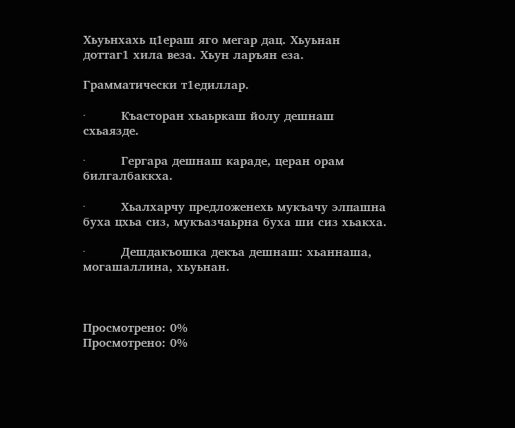Хьуьнхахь ц1ераш яго мегар дац. Хьуьнан доттаг1 хила веза. Хьун ларъян еза.

Грамматически т1едиллар.

·         Къасторан хьаьркаш йолу дешнаш схьаязде.

·         Гергара дешнаш караде, церан орам билгалбаккха.

·         Хьалхарчу предложенехь мукъачу элпашна буха цхьа сиз, мукъазчаьрна буха ши сиз хьакха.

·         Дешдакъошка декъа дешнаш: хьаннаша, могашаллина, хьуьнан.



Просмотрено: 0%
Просмотрено: 0%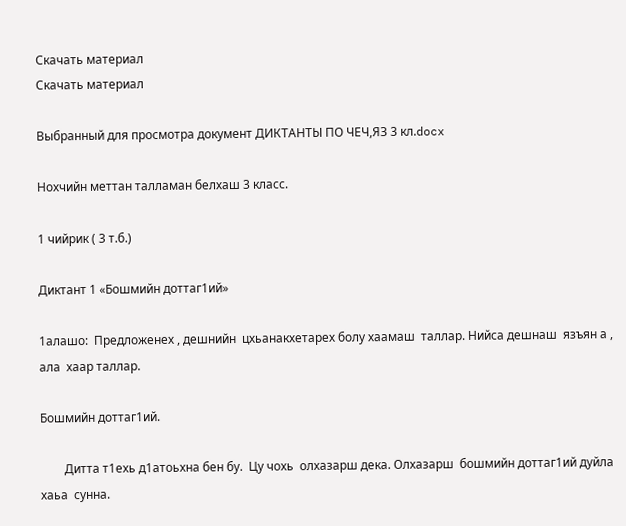Скачать материал
Скачать материал

Выбранный для просмотра документ ДИКТАНТЫ ПО ЧЕЧ,ЯЗ 3 кл.docx

Нохчийн меттан талламан белхаш 3 класс.

1 чийрик ( 3 т.б.)

Диктант 1 «Бошмийн доттаг1ий»

1алашо:  Предложенех , дешнийн  цхьанакхетарех болу хаамаш  таллар. Нийса дешнаш  язъян а , ала  хаар таллар.

Бошмийн доттаг1ий.

        Дитта т1ехь д1атоьхна бен бу.  Цу чохь  олхазарш дека. Олхазарш  бошмийн доттаг1ий дуйла хаьа  сунна.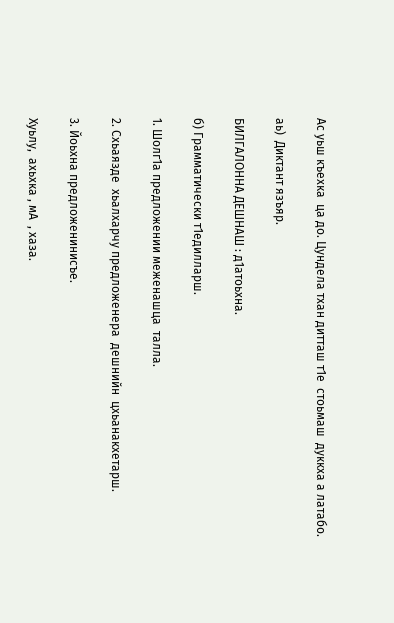Ас уьш къехка  ца до. Цундела тхан дитташ т1е  стоьмаш  дуккха а латабо.

аь)  Диктант язъяр.

БИЛГАЛОННА ДЕШНАШ : д1атоьхна.

б) Грамматически т1едилларш.

1. Шолг1а предложении меженашца  талла.

2. Схьаязде  хьалхарчу предложенера  дешнийн  цхьанакхетарш.

3. Йоьхна предложенинисъе.

Хуьлу,  ахьхка , мА  , хаза.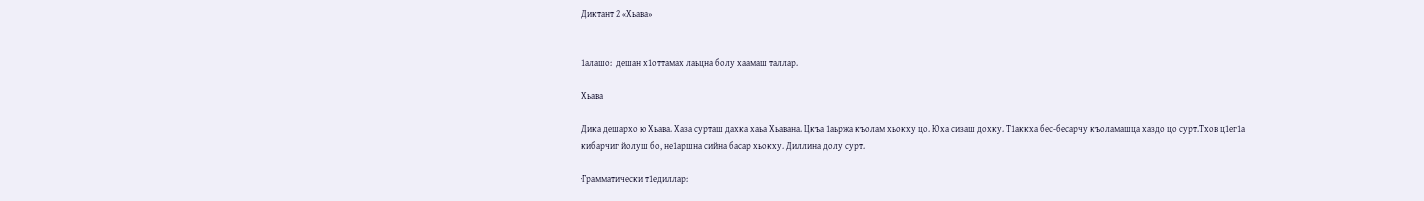Диктант 2 «Хьава»


1алашо:  дешан х1оттамах лаьцна болу хаамаш таллар.

Хьава

Дика дешархо ю Хьава. Хаза сурташ дахка хаьа Хьавана. Цкъа 1аьржа къолам хьокху цо. Юха сизаш дохку. Т1аккха бес-бесарчу къоламашца хаздо цо сурт.Тхов ц1ег1а кибарчиг йолуш бо, не1аршна сийна басар хьокху. Диллина долу сурт.

·Грамматически т1едиллар: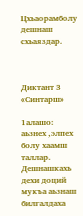Цхьаорамболу дешнаш схьаяздар.



Диктант 3 «Синтарш»

1алашо:  аьзнех ,элпех болу хаамш таллар. Дешнашкахь дехи доций мукъа аьзнаш билгалдаха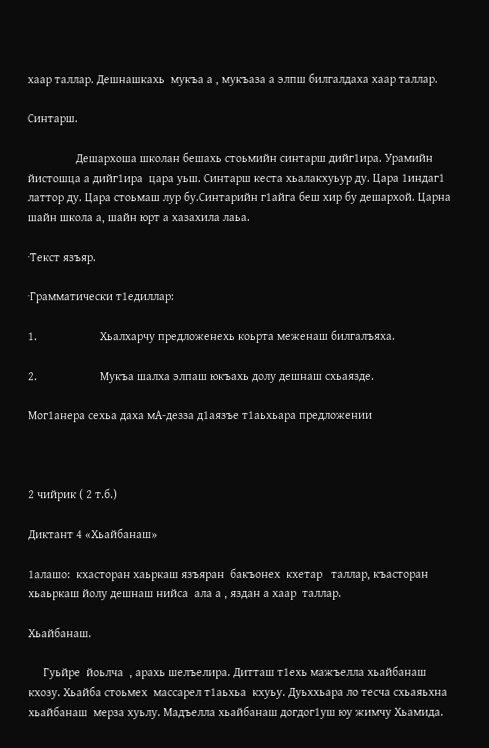хаар таллар. Дешнашкахь  мукъа а , мукъаза а элпш билгалдаха хаар таллар.

Синтарш.

                Дешархоша школан бешахь стоьмийн синтарш дийг1ира. Урамийн йистошца а дийг1ира  цара уьш. Синтарш кеста хьалакхуьур ду. Цара 1индаг1 латтор ду. Цара стоьмаш лур бу.Синтарийн г1айга беш хир бу дешархой. Царна шайн школа а, шайн юрт а хазахила лаьа.

·Текст язъяр.

·Грамматически т1едиллар:

1.                     Хьалхарчу предложенехь коьрта меженаш билгалъяха.

2.                     Мукъа шалха элпаш юкъахь долу дешнаш схьаязде.

Мог1анера сехьа даха мА-дезза д1аязъе т1аьхьара предложении



2 чийрик ( 2 т.б.)

Диктант 4 «Хьайбанаш»

1алашо:  кхасторан хаьркаш язъяран  бакъонех  кхетар   таллар, къасторан хьаьркаш йолу дешнаш нийса  ала а , яздан а хаар  таллар.

Хьайбанаш.

     Гуьйре  йоьлча  , арахь шелъелира. Дитташ т1ехь мажъелла хьайбанаш кхозу. Хьайба стоьмех  массарел т1аьхьа  кхуьу. Дуьххьара ло тесча схьаяьхна хьайбанаш  мерза хуьлу. Мадъелла хьайбанаш догдог1уш юу жимчу Хьамида.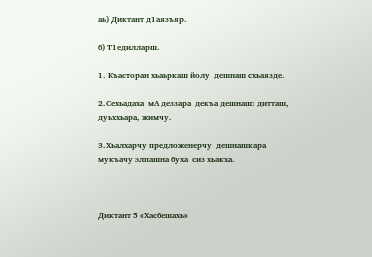аь) Диктант д1аязъяр.

б) Т1едилларш.

1. Къасторан хьаьркаш йолу  дешнаш схьаязде.

2.Сехьадаха  мА деззара  декъа дешнаш: дитташ, дуьххьара, жимчу.

3.Хьалхарчу предложенерчу  дешнашкара мукъачу элпашна буха  сиз хьакха.



Диктант 5 «Хасбешахь»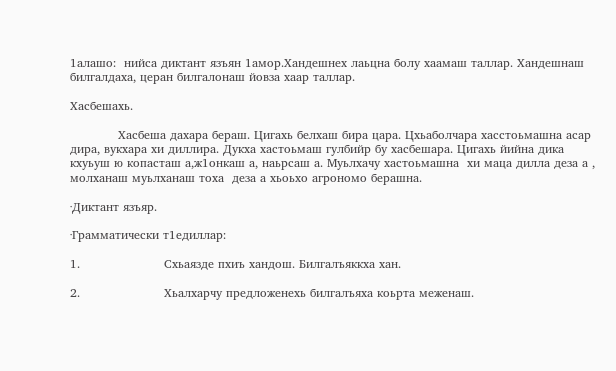1алашо:  нийса диктант язъян 1амор.Хандешнех лаьцна болу хаамаш таллар. Хандешнаш билгалдаха, церан билгалонаш йовза хаар таллар.

Хасбешахь.

            Хасбеша дахара бераш. Цигахь белхаш бира цара. Цхьаболчара хасстоьмашна асар дира, вукхара хи диллира. Дукха хастоьмаш гулбийр бу хасбешара. Цигахь йийна дика кхуьуш ю копасташ а,ж1онкаш а, наьрсаш а. Муьлхачу хастоьмашна  хи маца дилла деза а , молханаш муьлханаш тоха  деза а хьоьхо агрономо берашна.

·Диктант язъяр.

·Грамматически т1едиллар:

1.                     Схьаязде пхиъ хандош. Билгалъяккха хан.

2.                     Хьалхарчу предложенехь билгалъяха коьрта меженаш.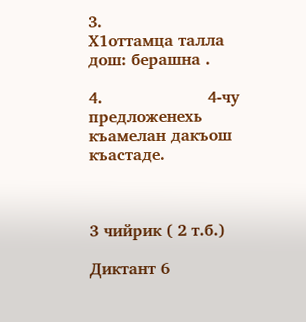3.                     Х1оттамца талла дош: берашна .

4.                     4-чу предложенехь къамелан дакъош къастаде.



3 чийрик ( 2 т.б.)

Диктант 6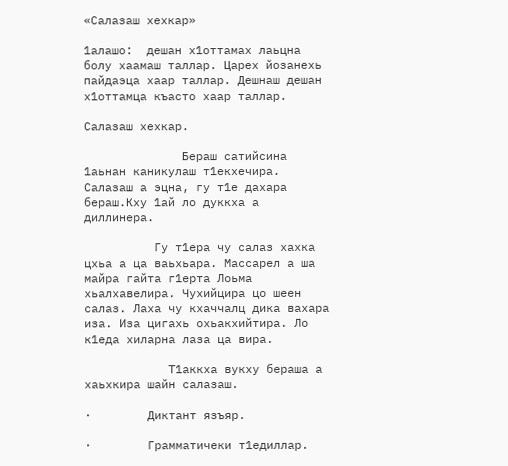«Салазаш хехкар»

1алашо:  дешан х1оттамах лаьцна болу хаамаш таллар. Царех йозанехь пайдаэца хаар таллар. Дешнаш дешан х1оттамца къасто хаар таллар.

Салазаш хехкар.

              Бераш сатийсина 1аьнан каникулаш т1екхечира. Салазаш а эцна, гу т1е дахара бераш.Кху 1ай ло дуккха а диллинера.

          Гу т1ера чу салаз хахка цхьа а ца ваьхьара. Массарел а ша майра гайта г1ерта Лоьма хьалхавелира. Чухийцира цо шеен салаз. Лаха чу кхаччалц дика вахара иза. Иза цигахь охьакхийтира. Ло к1еда хиларна лаза ца вира.

            Т1аккха вукху бераша а хаьхкира шайн салазаш.

·        Диктант язъяр.

·        Грамматичеки т1едиллар.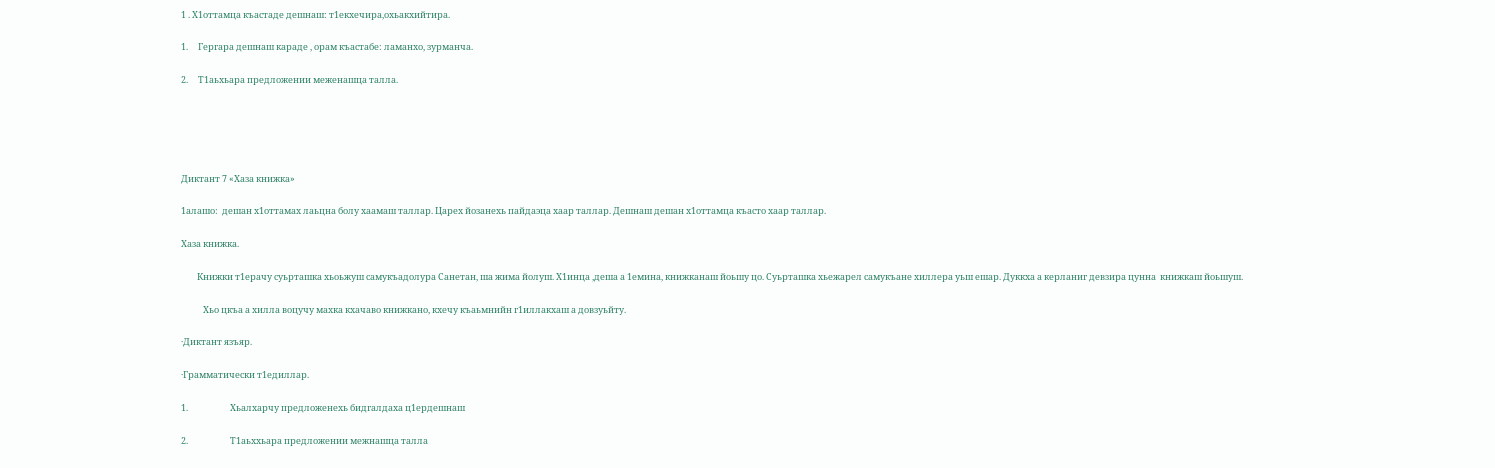1 . Х1оттамца къастаде дешнаш: т1екхечира,охьакхийтира.

1.     Гергара дешнаш караде , орам къастабе: ламанхо, зурманча.

2.     Т1аьхьара предложении меженашца талла.





Диктант 7 «Хаза книжка»

1алашо:  дешан х1оттамах лаьцна болу хаамаш таллар. Царех йозанехь пайдаэца хаар таллар. Дешнаш дешан х1оттамца къасто хаар таллар.

Хаза книжка.

        Книжки т1ерачу суьрташка хьоьжуш самукъадолура Санетан, ша жима йолуш. Х1инца ,деша а 1емина, книжканаш йоьшу цо. Суьрташка хьежарел самукъане хиллера уьш ешар. Дуккха а керланиг девзира цунна  книжкаш йоьшуш.

           Хьо цкъа а хилла воцучу махка кхачаво книжкано, кхечу къаьмнийн г1иллакхаш а довзуьйту.

·Диктант язъяр.

·Грамматически т1едиллар.

1.                     Хьалхарчу предложенехь бидгалдаха ц1ердешнаш

2.                     Т1аьххьара предложении межнашца талла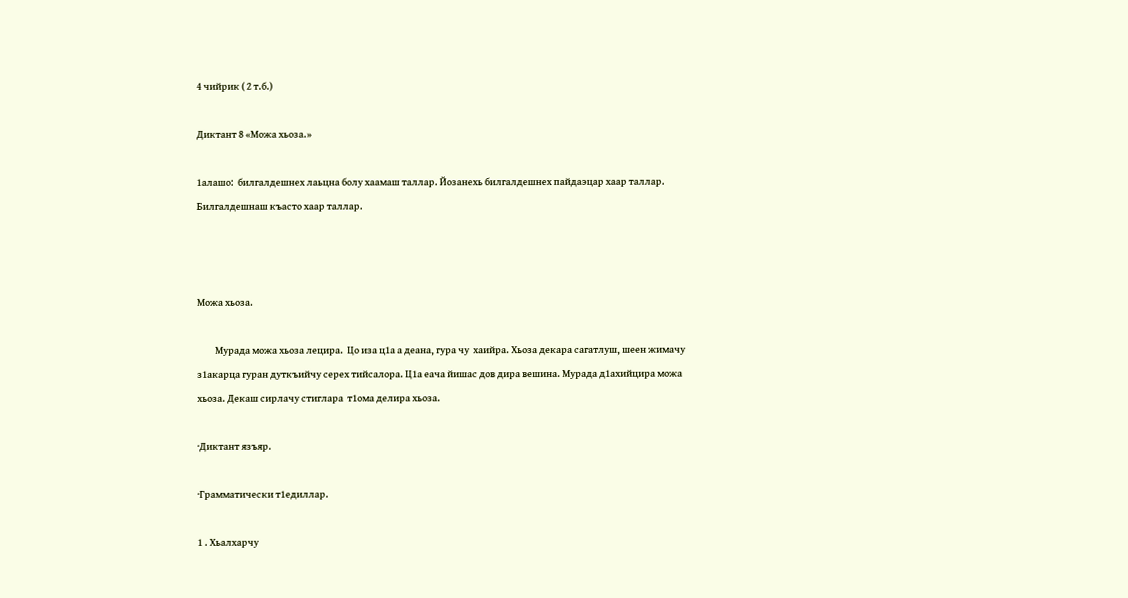4 чийрик ( 2 т.б.)

Диктант 8 «Можа хьоза.»

1алашо:  билгалдешнех лаьцна болу хаамаш таллар. Йозанехь билгалдешнех пайдаэцар хаар таллар. Билгалдешнаш къасто хаар таллар.



Можа хьоза.

         Мурада можа хьоза лецира.  Цо иза ц1а а деана, гура чу  хаийра. Хьоза декара сагатлуш, шеен жимачу з1акарца гуран дуткъийчу серех тийсалора. Ц1а еача йишас дов дира вешина. Мурада д1ахийцира можа хьоза. Декаш сирлачу стиглара  т1ома делира хьоза.

·Диктант язъяр.

·Грамматически т1едиллар.

1 . Хьалхарчу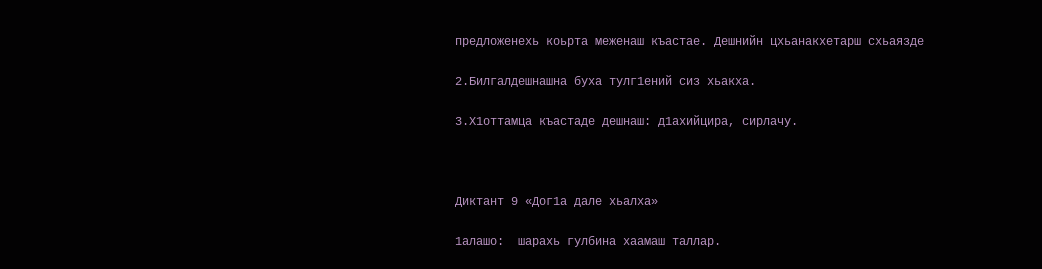предложенехь коьрта меженаш къастае. Дешнийн цхьанакхетарш схьаязде

2.Билгалдешнашна буха тулг1ений сиз хьакха.

3.Х1оттамца къастаде дешнаш: д1ахийцира, сирлачу.



Диктант 9 «Дог1а дале хьалха»

1алашо:  шарахь гулбина хаамаш таллар.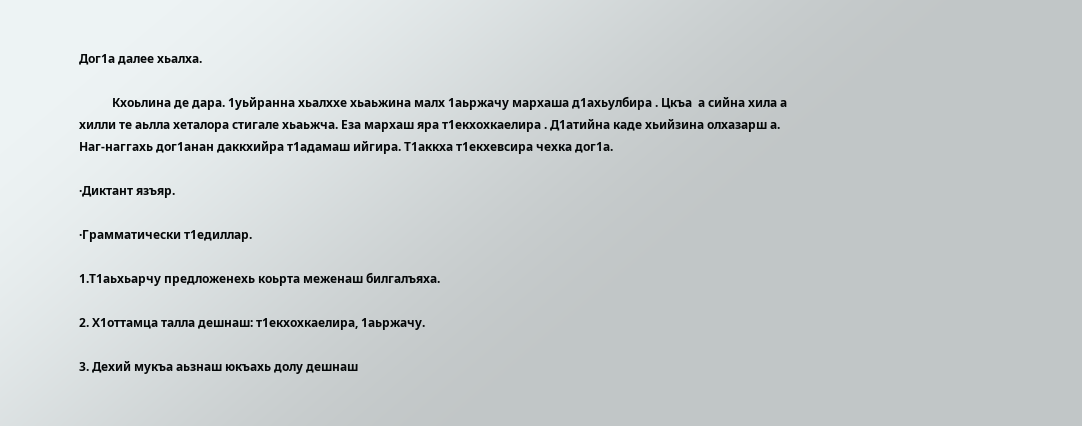Дог1а далее хьалха.

           Кхоьлина де дара. 1уьйранна хьалххе хьаьжина малх 1аьржачу мархаша д1ахьулбира . Цкъа  а сийна хила а хилли те аьлла хеталора стигале хьаьжча. Еза мархаш яра т1екхохкаелира . Д1атийна каде хьийзина олхазарш а. Наг-наггахь дог1анан даккхийра т1адамаш ийгира. Т1аккха т1екхевсира чехка дог1а.

·Диктант язъяр.

·Грамматически т1едиллар.

1.Т1аьхьарчу предложенехь коьрта меженаш билгалъяха.

2. Х1оттамца талла дешнаш: т1екхохкаелира, 1аьржачу.

3. Дехий мукъа аьзнаш юкъахь долу дешнаш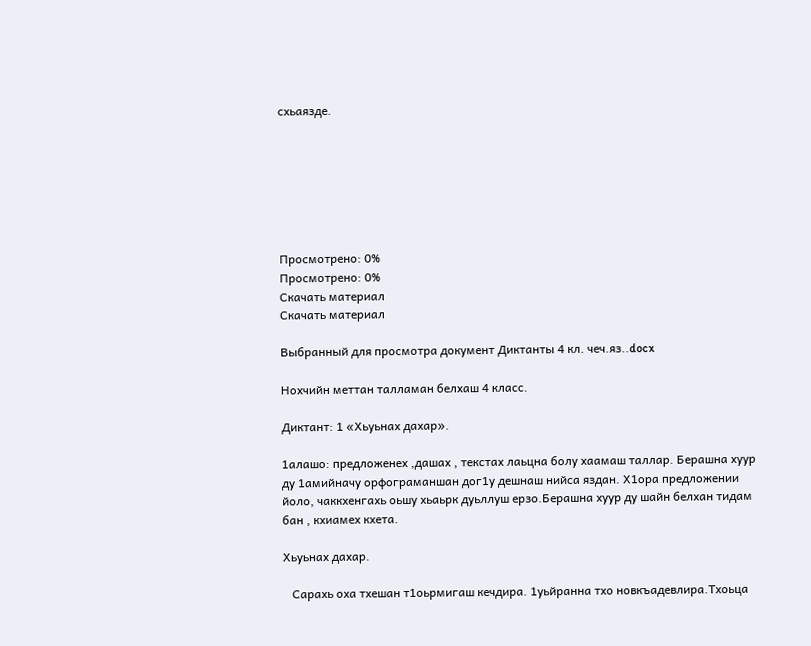схьаязде.







Просмотрено: 0%
Просмотрено: 0%
Скачать материал
Скачать материал

Выбранный для просмотра документ Диктанты 4 кл. чеч.яз..docx

Нохчийн меттан талламан белхаш 4 класс.

Диктант: 1 «Хьуьнах дахар».

1алашо: предложенех ,дашах , текстах лаьцна болу хаамаш таллар. Берашна хуур ду 1амийначу орфограманшан дог1у дешнаш нийса яздан. Х1ора предложении йоло, чаккхенгахь оьшу хьаьрк дуьллуш ерзо.Берашна хуур ду шайн белхан тидам бан , кхиамех кхета.

Хьуьнах дахар.

   Сарахь оха тхешан т1оьрмигаш кечдира. 1уьйранна тхо новкъадевлира.Тхоьца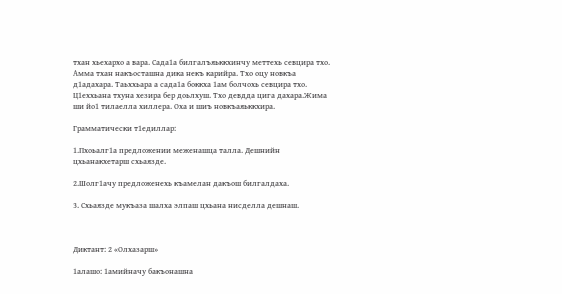тхан хьехархо а вара. Сада1а билгалъяьккхинчу меттехь севцира тхо. Амма тхан накъосташна дика некъ карийра. Тхо оцу новкъа д1адахара. Таьххьара а сада1а боккха 1ам болчохь севцира тхо. Ц1еххьана тхуна хезира бер доьлхуш. Тхо девдда цига дахара.Жима ши йо1 тилаелла хиллера. Оха и шиъ новкъаяьккхира.

Грамматически т1едиллар:

1.Пхоьалг1а предложении меженашца талла. Дешнийн цхьанакхетарш схьаязде.

2.Шолг1ачу предложенехь къамелан дакъош билгалдаха.

3. Схьаязде мукъаза шалха элпаш цхьана нисделла дешнаш.



Диктант: 2 «Олхазарш»

1алашо: 1амийначу бакъонашна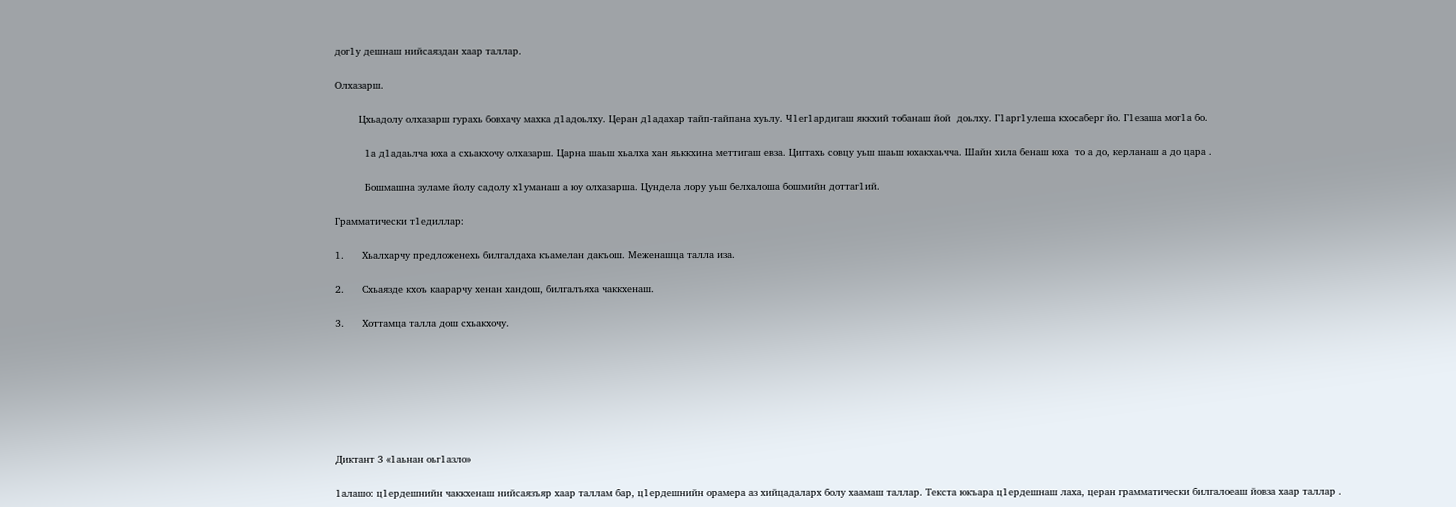дог1у дешнаш нийсаяздан хаар таллар.

Олхазарш.

        Цхьадолу олхазарш гурахь бовхачу махка д1адоьлху. Церан д1адахар тайп-тайпана хуьлу. Ч1ег1ардигаш яккхий тобанаш йой  доьлху. Г1арг1улеша кхосаберг йо. Г1езаша мог1а бо.

          1а д1адаьлча юха а схьакхочу олхазарш. Царна шаьш хьалха хан яьккхина меттигаш евза. Циггахь совцу уьш шаьш юхакхаьчча. Шайн хила бенаш юха  то а до, керланаш а до цара .

          Бошмашна зуламе йолу садолу х1уманаш а юу олхазарша. Цундела лору уьш белхалоша бошмийн доттаг1ий.

Грамматически т1едиллар:

1.      Хьалхарчу предложенехь билгалдаха къамелан дакъош. Меженашца талла иза.

2.      Схьаязде кхоъ каарарчу хенан хандош, билгалъяха чаккхенаш.

3.      Хоттамца талла дош схьакхочу.







Диктант 3 «1аьнан оьг1азло»

1алашо: ц1ердешнийн чаккхенаш нийсаязъяр хаар таллам бар, ц1ердешнийн орамера аз хийцадаларх болу хаамаш таллар. Текста юкъара ц1ердешнаш лаха, церан грамматически билгалоеаш йовза хаар таллар .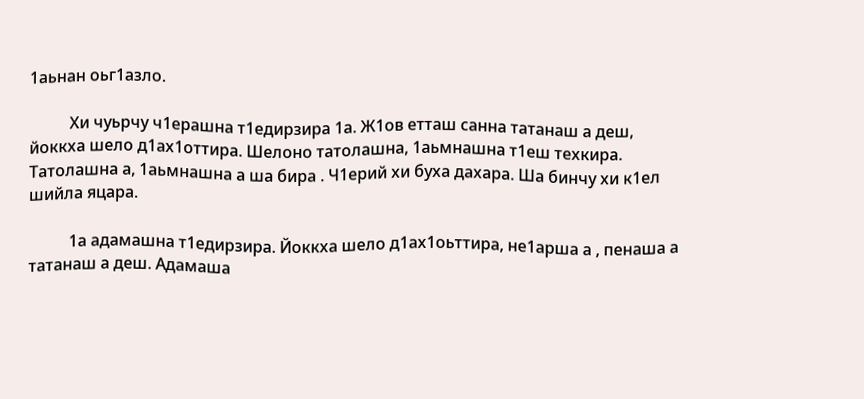1аьнан оьг1азло.

          Хи чуьрчу ч1ерашна т1едирзира 1а. Ж1ов етташ санна татанаш а деш, йоккха шело д1ах1оттира. Шелоно татолашна, 1аьмнашна т1еш техкира. Татолашна а, 1аьмнашна а ша бира . Ч1ерий хи буха дахара. Ша бинчу хи к1ел шийла яцара.

          1а адамашна т1едирзира. Йоккха шело д1ах1оьттира, не1арша а , пенаша а татанаш а деш. Адамаша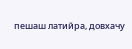пешаш латийра, довхачу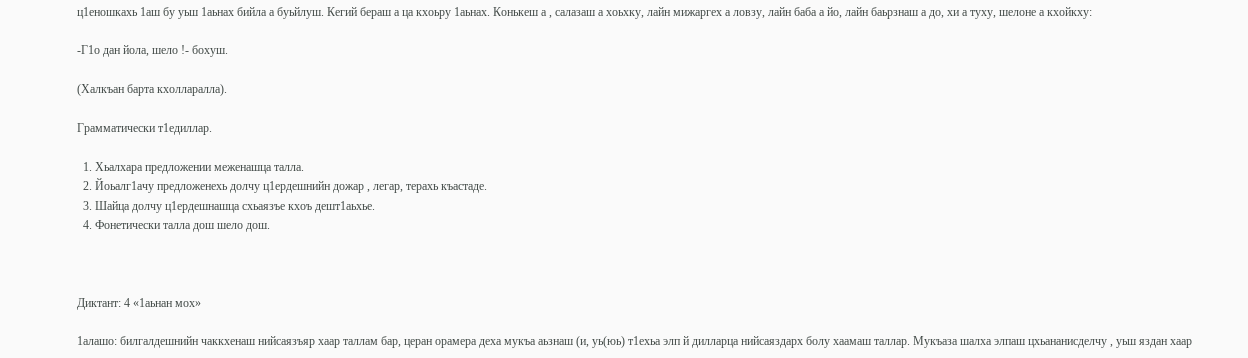ц1еношкахь 1аш бу уьш 1аьнах бийла а буьйлуш. Кегий бераш а ца кхоьру 1аьнах. Конькеш а , салазаш а хоьхку, лайн мижаргех а ловзу, лайн баба а йо, лайн баьрзнаш а до, хи а туху, шелоне а кхойкху:

-Г1о дан йола, шело !- бохуш.

(Халкъан барта кхолларалла).

Грамматически т1едиллар.

  1. Хьалхара предложении меженашца талла.
  2. Йоьалг1ачу предложенехь долчу ц1ердешнийн дожар , легар, терахь къастаде.
  3. Шайца долчу ц1ердешнашца схьаязъе кхоъ дешт1аьхье.
  4. Фонетически талла дош шело дош.



Диктант: 4 «1аьнан мох»

1алашо: билгалдешнийн чаккхенаш нийсаязъяр хаар таллам бар, церан орамера деха мукъа аьзнаш (и, уь(юь) т1ехьа элп й дилларца нийсаяздарх болу хаамаш таллар. Мукъаза шалха элпаш цхьананисделчу , уьш яздан хаар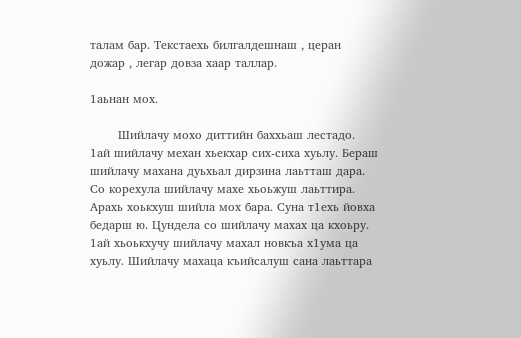талам бар. Текстаехь билгалдешнаш , церан дожар , легар довза хаар таллар.

1аьнан мох.

       Шийлачу мохо диттийн баххьаш лестадо. 1ай шийлачу механ хьекхар сих-сиха хуьлу. Бераш шийлачу махана дуьхьал дирзина лаьтташ дара. Со корехула шийлачу махе хьоьжуш лаьттира. Арахь хоькхуш шийла мох бара. Суна т1ехь йовха бедарш ю. Цундела со шийлачу махах ца кхоьру. 1ай хьоькхучу шийлачу махал новкъа х1ума ца хуьлу. Шийлачу махаца къийсалуш сана лаьттара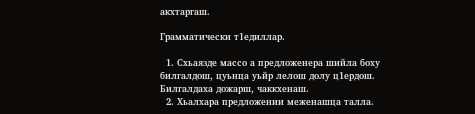акхтаргаш.

Грамматически т1едиллар.

  1. Схьаязде массо а предложенера шийла боху билгалдош, цуьнца уьйр лелош долу ц1ердош. Билгалдаха дожарш, чаккхенаш.
  2. Хьалхара предложении меженашца талла.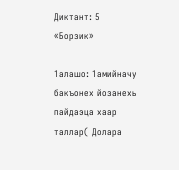Диктант: 5 «Борзик»

1алашо: 1амийначу бакъонех йозанехь пайдаэца хаар таллар( Долара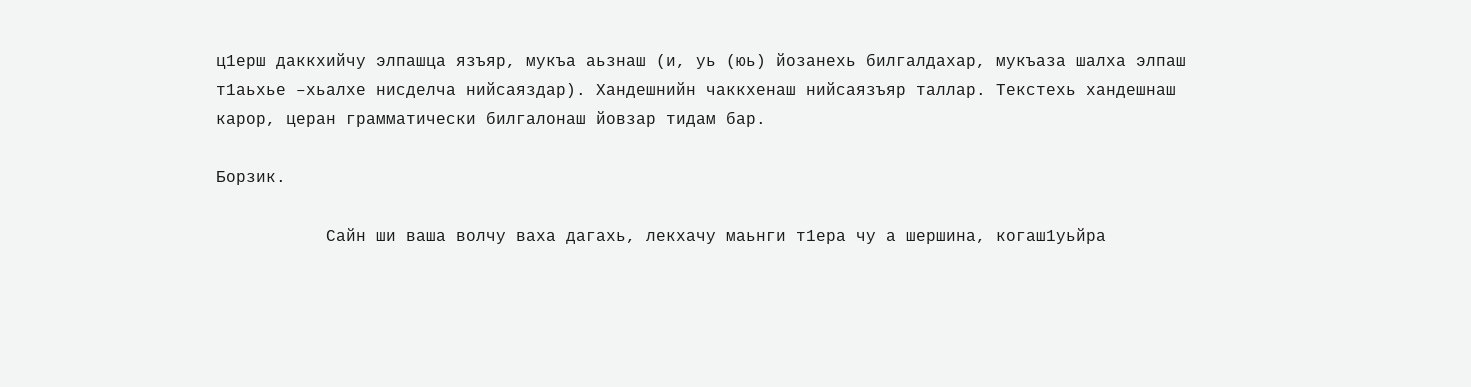ц1ерш даккхийчу элпашца язъяр, мукъа аьзнаш (и, уь (юь) йозанехь билгалдахар, мукъаза шалха элпаш т1аьхье –хьалхе нисделча нийсаяздар). Хандешнийн чаккхенаш нийсаязъяр таллар. Текстехь хандешнаш карор, церан грамматически билгалонаш йовзар тидам бар.

Борзик.

           Сайн ши ваша волчу ваха дагахь, лекхачу маьнги т1ера чу а шершина, когаш1уьйра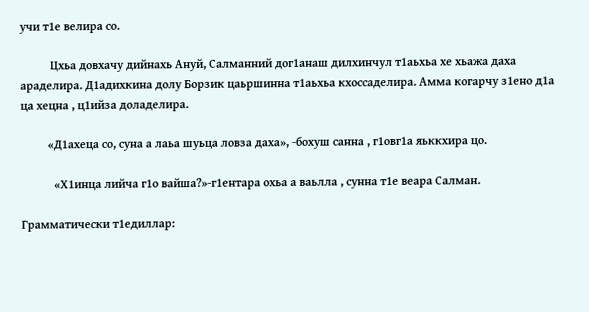учи т1е велира со.

          Цхьа довхачу дийнахь Ануй, Салманний дог1анаш дилхинчул т1аьхьа хе хьажа даха араделира. Д1адихкина долу Борзик цаьршинна т1аьхьа кхоссаделира. Амма когарчу з1ено д1а ца хецна , ц1ийза доладелира.

         «Д1ахеца со, суна а лаьа шуьца ловза даха», -бохуш санна , г1овг1а яьккхира цо.

           «Х1инца лийча г1о вайша?»-г1ентара охьа а ваьлла , сунна т1е веара Салман.

Грамматически т1едиллар: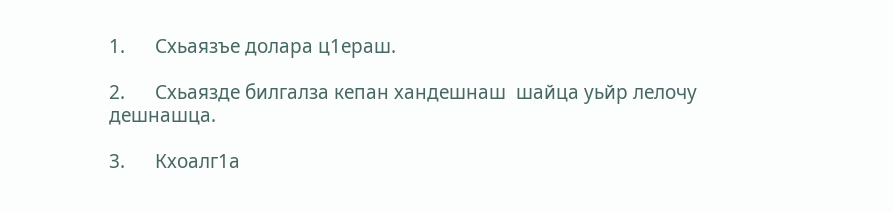1.      Схьаязъе долара ц1ераш.

2.      Схьаязде билгалза кепан хандешнаш  шайца уьйр лелочу дешнашца.

3.      Кхоалг1а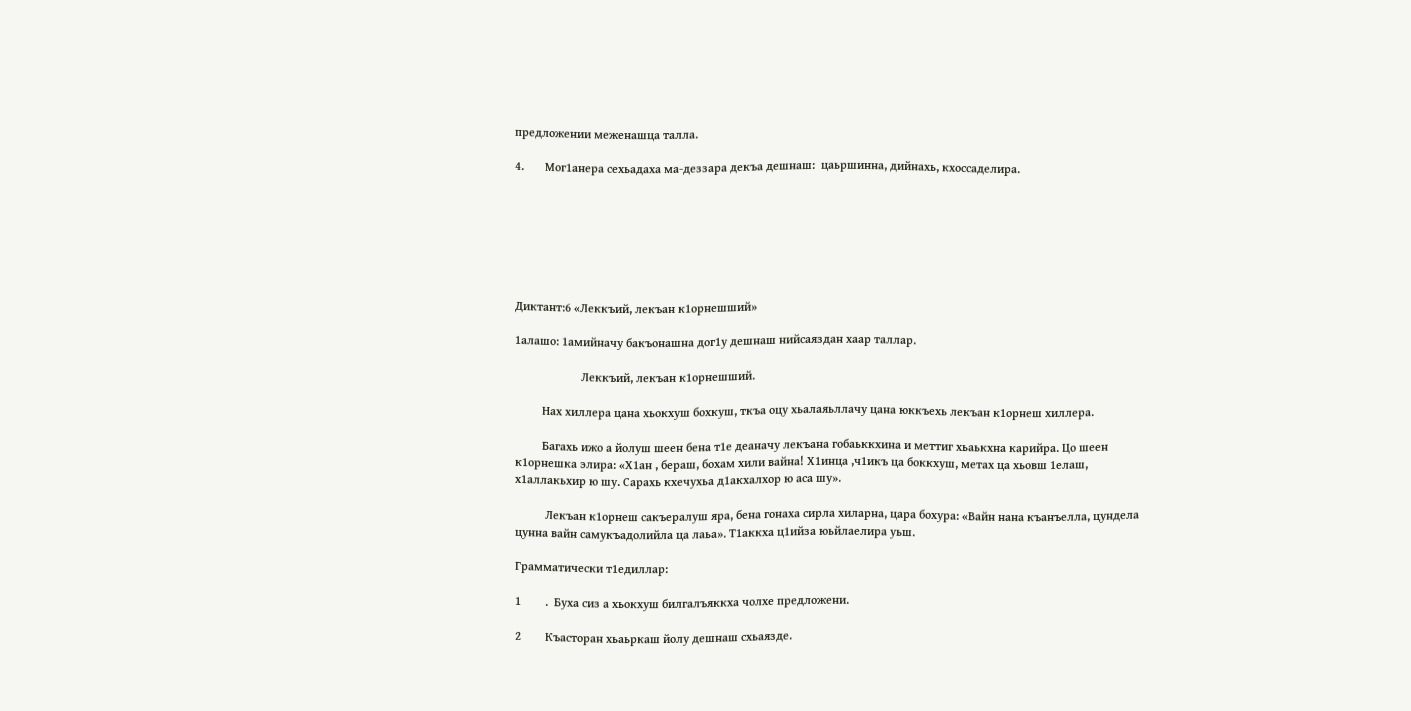предложении меженашца талла.

4.       Мог1анера сехьадаха ма-деззара декъа дешнаш:  цаьршинна, дийнахь, кхоссаделира.







Диктант:6 «Леккъий, лекъан к1орнешший»

1алашо: 1амийначу бакъонашна дог1у дешнаш нийсаяздан хаар таллар.

                      Леккъий, лекъан к1орнешший.

         Нах хиллера цана хьокхуш бохкуш, ткъа оцу хьалаяьллачу цана юккъехь лекъан к1орнеш хиллера.

         Багахь ижо а йолуш шеен бена т1е деаначу лекъана гобаьккхина и меттиг хьаькхна карийра. Цо шеен к1орнешка элира: «Х1ан , бераш, бохам хили вайна! Х1инца ,ч1икъ ца боккхуш, метах ца хьовш 1елаш, х1аллакьхир ю шу. Сарахь кхечухьа д1акхалхор ю аса шу».

          Лекъан к1орнеш сакъералуш яра, бена гонаха сирла хиларна, цара бохура: «Вайн нана къанъелла, цундела цунна вайн самукъадолийла ца лаьа». Т1аккха ц1ийза юьйлаелира уьш.

Грамматически т1едиллар:

1        .  Буха сиз а хьокхуш билгалъяккха чолхе предложени.

2        Къасторан хьаьркаш йолу дешнаш схьаязде.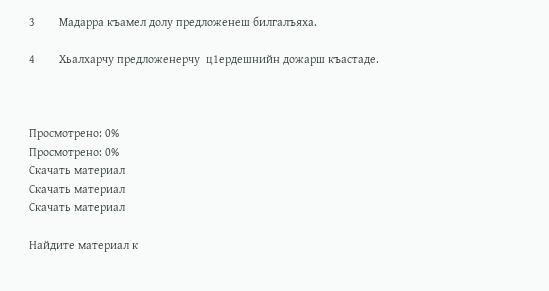3        Мадарра къамел долу предложенеш билгалъяха.

4        Хьалхарчу предложенерчу  ц1ердешнийн дожарш къастаде.



Просмотрено: 0%
Просмотрено: 0%
Скачать материал
Скачать материал
Скачать материал

Найдите материал к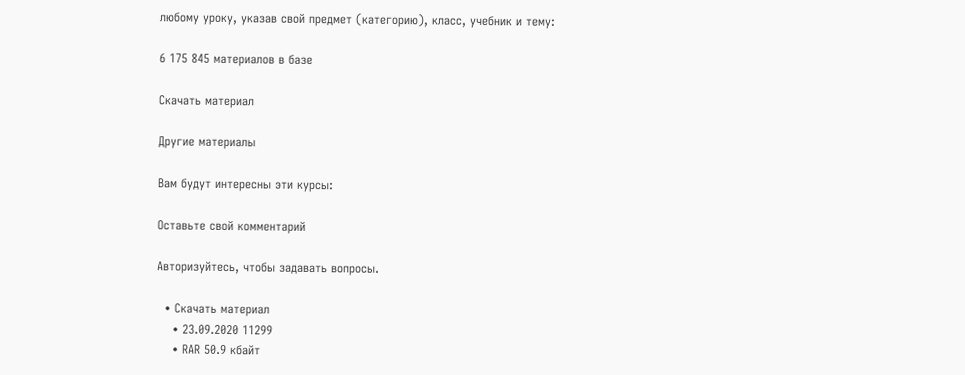любому уроку, указав свой предмет (категорию), класс, учебник и тему:

6 175 845 материалов в базе

Скачать материал

Другие материалы

Вам будут интересны эти курсы:

Оставьте свой комментарий

Авторизуйтесь, чтобы задавать вопросы.

  • Скачать материал
    • 23.09.2020 11299
    • RAR 50.9 кбайт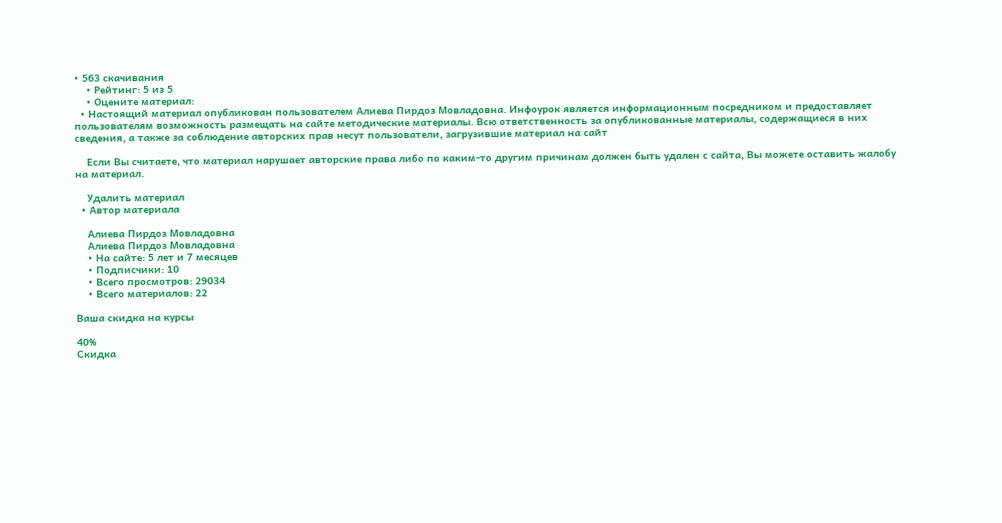• 563 скачивания
    • Рейтинг: 5 из 5
    • Оцените материал:
  • Настоящий материал опубликован пользователем Алиева Пирдоз Мовладовна. Инфоурок является информационным посредником и предоставляет пользователям возможность размещать на сайте методические материалы. Всю ответственность за опубликованные материалы, содержащиеся в них сведения, а также за соблюдение авторских прав несут пользователи, загрузившие материал на сайт

    Если Вы считаете, что материал нарушает авторские права либо по каким-то другим причинам должен быть удален с сайта, Вы можете оставить жалобу на материал.

    Удалить материал
  • Автор материала

    Алиева Пирдоз Мовладовна
    Алиева Пирдоз Мовладовна
    • На сайте: 5 лет и 7 месяцев
    • Подписчики: 10
    • Всего просмотров: 29034
    • Всего материалов: 22

Ваша скидка на курсы

40%
Скидка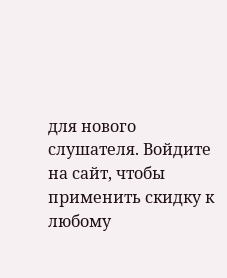для нового слушателя. Войдите на сайт, чтобы применить скидку к любому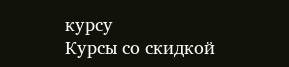курсу
Курсы со скидкой